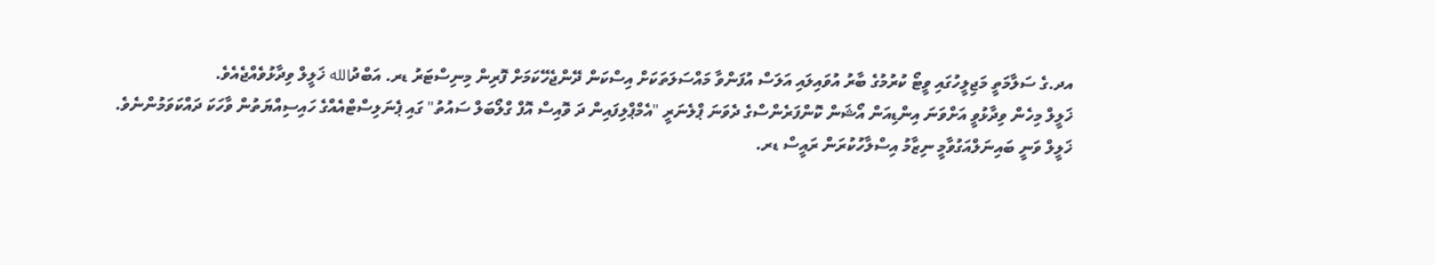އދ.ގެ ސަލާމަތީ މަޖިލީހުގައި ވީޓޯ ކުރުމުގެ ބާރު އުވައިލައި އަލަސް އުފަންވާ މައްސަލަތަކަށް އިސްކަން ދޭންޖެހޭކަމަށް ފޮރިން މިނިސްޓަރު ޑރ. އަބްދުالله ޚަލީލް ވިދާޅުވެއްޖެއެވެ.
ޚަލީލް މިހެން ވިދާޅުވީ އަށްވަނަ އިންޑިއަން އޯޝަން ކޮންފަރެންސްގެ ދެވަނަ ޕްލެނަރީ "އެމްޕްލިފައިން ދަ ވޮއިސް އޮފް ގްލޯބަލް ސައުތު" ގައި ޕެނަލިސްޓްއެއްގެ ހައިސިއްޔަތުން ވާހަކަ ދައްކަވަމުންނެވެ.
ޚަލީލް ވަނީ ބައިނަލްއަގުވާމީ ނިޒާމު އިސްލާހުކުރަން ރައީސް ޑރ.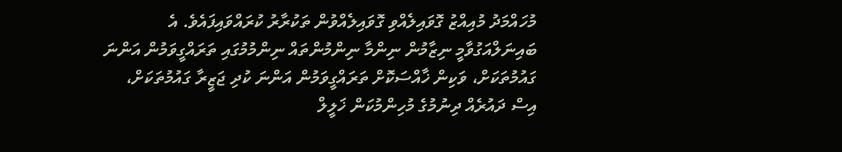މުހައްމަދު މުއިއްޒު ގޮވައިލެއްވި ގޮވައިލެއްވުން ތަކުރާރު ކުރައްވައިފައެވެ. އެ ބައިނަލްއަގުވާމީ ނިޒާމުން ނިންމާ ނިންމުންތައް ނިންމުމުގައި ތަރައްގީވަމުން އަންނަ ގައުމުތަކަށް، ވަކިން ޚާއްސަކޮށް ތަރައްގީވަމުން އަންނަ ކުދި ޖަޒީރާ ގައުމުތަކަށް، އިސް ދައުރެއް ދިނުމުގެ މުހިންމުކަން ޚަލީލް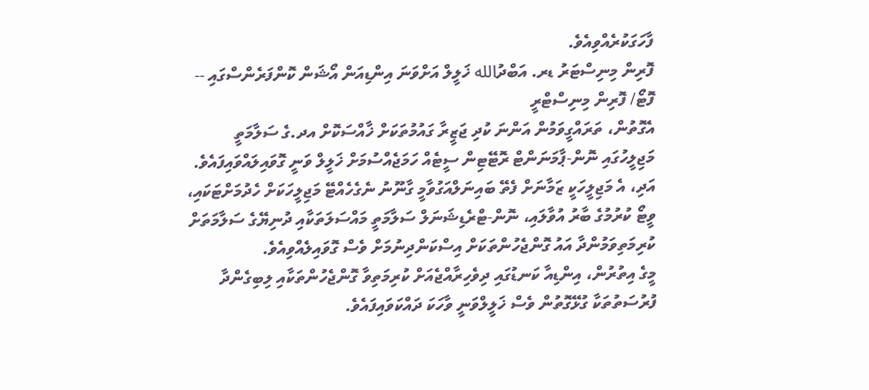ފާހަގަކުރެއްވިއެވެ.
ފޮރިން މިނިސްޓަރު ޑރ. އަބްދުالله ޚަލީލް އަށްވަނަ އިންޑިއަން އޯޝަން ކޮންފަރެންސްގައި -- ފޮޓޯ/ ފޮރިން މިނިސްޓްރީ
އެގޮތުން، ތަރައްގީވަމުން އަންނަ ކުދި ޖަޒީރާ ގައުމުތަކަށް ޚާއްސަކޮށް އދ.ގެ ސަލާމަތީ މަޖިލީހުގައި ނޮން-ޕާމަނަންޓް ރޮޓޭޓިން ސީޓެއް ހަމަޖެއްސުމަށް ޚަލީލް ވަނީ ގޮވައިލައްވައިފައެވެ. އަދި، އެ މަޖިލީހަކީ ޒަމާނަށް ފެތޭ ބައިނަލްއަގުވާމީ ގާނޫނު ނެގެހެއްޓޭ މަޖިލީހަކަށް ހެދުމަށްޓަކައި، ވީޓޯ ކުރުމުގެ ބާރު އުވާލައި، ނޮން-ޓްރެޑިޝަނަލް ސަލާމަތީ މައްސަލަތަކާއި ދުނިޔޭގެ ސަލާމަތަށް ކުރިމަތިވަމުންދާ އައު ގޮންޖެހުންތަކަށް އިސްކަންދިނުމަށް ވެސް ގޮވައިލެއްވިއެވެ.
މީގެ އިތުރުން، އިންޑިއާ ކަނޑުގައި ދިވެހިރާއްޖެއަށް ކުރިމަތިވާ ގޮންޖެހުންތަކާއި ލިބިގެންދާ ފުރުސަތުތަކާ ގުޅޭގޮތުން ވެސް ޚަލީލްވަނީ ވާހަކަ ދައްކަވައިފައެވެ.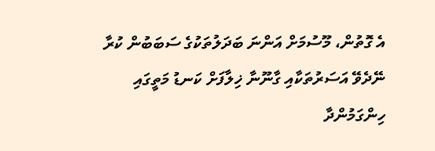އެ ގޮތުން، މޫސުމަށް އަންނަ ބަދަލުތަކުގެ ސަބަބުން ކުރާ ނޭދެވޭ އަސަރުތަކާއި ގާނޫނާ ޚިލާފަށް ކަނޑު މަތީގައި ހިންގަމުންދާ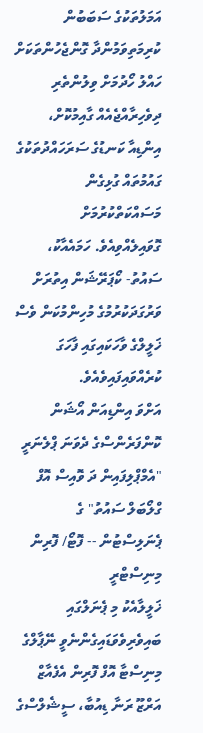އަމަލުތަކުގެ ސަބަބުން ކުރިމަތިވަމުންދާ ގޮންޖެހުންތަކަށް ހައްލު ހޯދުމަށް ވިލުންތެރި ދިވެހިރާއްޖެއެއް ގާއިމުކޮށް، އިންޑިއާ ކަނޑުގެ ސަރަހައްދުތަކުގެ ގައުމުތައް ގުޅިގެން މަސައްކަތްކުރުމަށް ގޮވައިލެއްވިއެވެ. ހަމައެއާކު، ސައުތު- ކޯޕަރޭޝަން އިތުރަށް ވަރުގަދަކުރުމުގެ މުހިންމުކަން ވެސް ޚަލީލްގެ ވާހަކައިގައި ފާހަގަ ކުރެއްވައިފައިވެއެވެ.
އަށްވަ އިންޑިއަން އޯޝަން ކޮންފަރެންސްގެ ދެވަނަ ޕްލެނަރީ "އެމްޕްލިފައިން ދަ ވޮއިސް އޮފް ގްލޯބަލް ސައުތު" ގެ ޕެނަލިސްޓުން -- ފޮޓޯ/ ފޮރިން މިނިސްޓްރީ
ޚަލީލާއެކު މި ޕެނަލްގައި ބައިވެރިވެވަޑައިގެންނެވީ ނޭޕާލްގެ މިނިސްޓާ އޮފް ފޮރިން އެފެއާޒް އަރްޒޫ ރަނާ ޑިއުބާ، ސީޝެލްސްގެ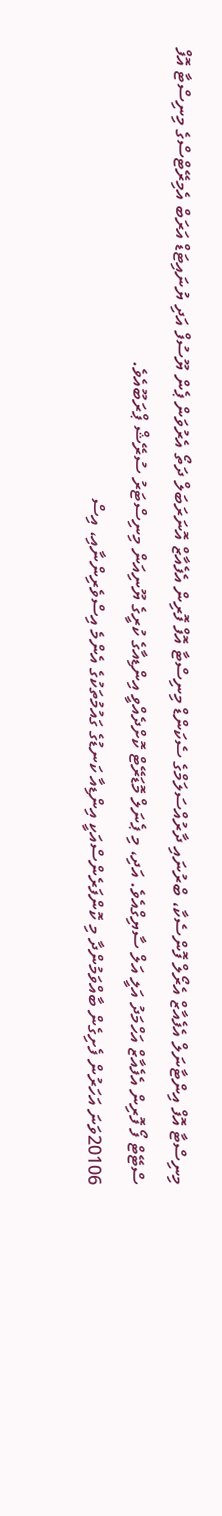މިނިސްޓާ އޮފް އިންޓާނަލް އެފެއާޒް އެރޯލް ފޮންސެކާ، ބްރުނައި ދާރުއްސަލަމްގެ ސެކަންޑް މިނިސްޓާ އޮފް ފޮރިން އެފެއާޒް އޮނަރަބަލް ދަތޯ އެރުވަން ޕެން ޔޫސުފް އަދި ޔުނައިޓަޑް އަރަބް އެމިރޭޓްސްގެ މިނިސްޓާ އޮފް ސްޓޭޓް ފޯ ފޮރިން އެފެއާޒް އަހްމަދު އަލީ އަލް ސާޔިގްއެވެ. އަދި، މި ޕެނަލް މޮޑަރޭޓް ކޮށްދެއްވީ އިންޑިއާގެ ކުރީގެ ޔޫނިއަން މިނިސްޓަރު ސުރޭޝް ޕްރަބޫއެވެ.
20106ވަނަ އަހަރުން ފެށިގެން ބާއްވަމުންދާ މި ކޮންފަރެންސްއަކީ އިންޑިއާ ކަނޑުގެ ގައުމުތަކުގެ އެންމެ އިސްވެރިންނާއި، އިސް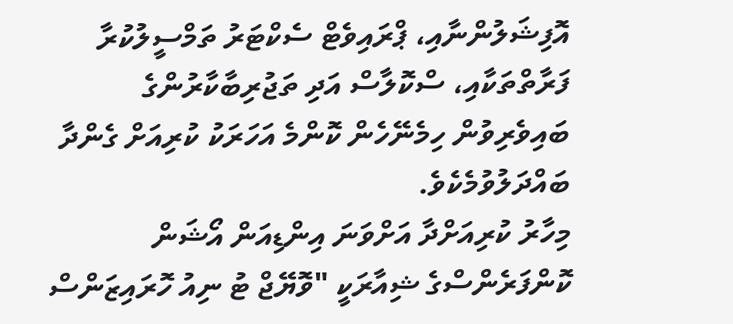އޮފިޝަލުންނާއި، ޕްރައިވެޓް ސެކްޓަރު ތަމްސީލުކުރާ ފަރާތްތަކާއި، ސްކޮލާސް އަދި ތަޖުރިބާކާރުންގެ ބައިވެރިވުން ހިމެނޭހެން ކޮންމެ އަހަރަކު ކުރިއަށް ގެންދާ ބައްދަލުވުމެކެވެ.
މިހާރު ކުރިއަށްދާ އަށްވަނަ އިންޑިއަން އޯޝަން ކޮންފަރެންސްގެ ޝިއާރަކީ "ވޮޔޭޖް ޓު ނިއު ހޮރައިޒަންސް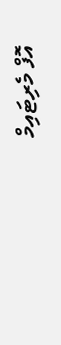އޮފް މެރިޓައިމް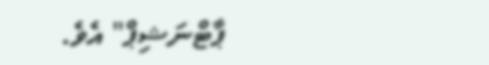ޕާޓްނަޝިޕް" އެވެ.